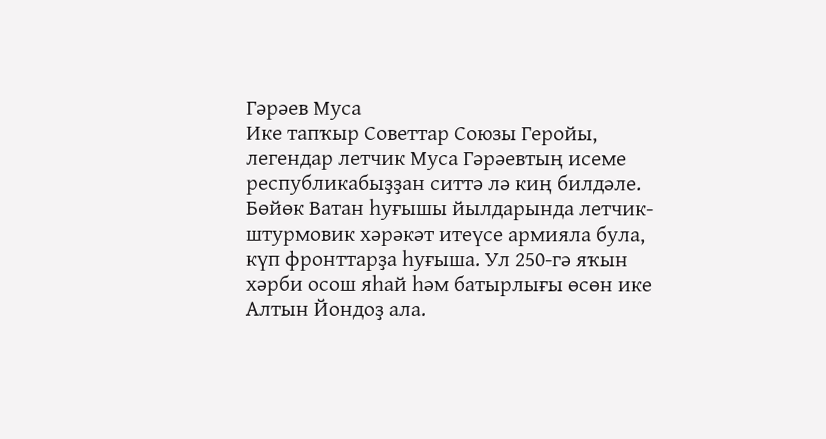Гәрәев Муса
Ике тапҡыр Советтар Союзы Геройы, легендар летчик Муса Гәрәевтың исеме республикабыҙҙан ситтә лә киң билдәле. Бөйөк Ватан һуғышы йылдарында летчик-штурмовик хәрәкәт итеүсе армияла була, күп фронттарҙа һуғыша. Ул 250-гә яҡын хәрби осош яһай һәм батырлығы өсөн ике Алтын Йондоҙ ала.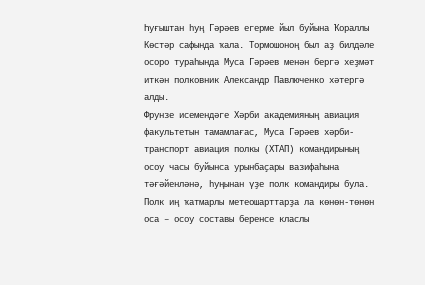Һуғыштан һуң Гәрәев егерме йыл буйына Ҡораллы Көстәр сафында ҡала. Тормошоноң был аҙ билдәле осоро тураһында Муса Гәрәев менән бергә хеҙмәт иткән полковник Александр Павлюченко хәтергә алды.
Фрунзе исемендәге Хәрби академияның авиация факультетын тамамлағас, Муса Гәрәев хәрби-транспорт авиация полкы (ХТАП) командирының осоу часы буйынса урынбаҫары вазифаһына тәғәйенләнә, һуңынан үҙе полк командиры була.
Полк иң ҡатмарлы метеошарттарҙа ла көнөн-төнөн оса – осоу составы беренсе класлы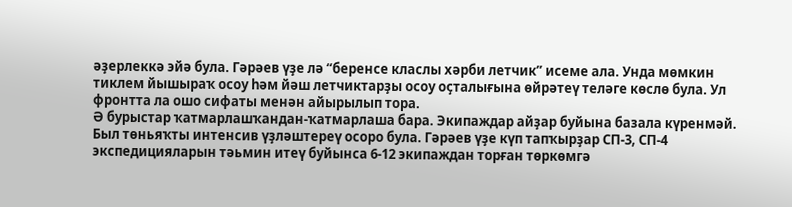әҙерлеккә эйә була. Гәрәев үҙе лә “беренсе класлы хәрби летчик” исеме ала. Унда мөмкин тиклем йышыраҡ осоу һәм йәш летчиктарҙы осоу оҫталығына өйрәтеү теләге көслө була. Ул фронтта ла ошо сифаты менән айырылып тора.
Ә бурыстар ҡатмарлашҡандан-ҡатмарлаша бара. Экипаждар айҙар буйына базала күренмәй. Был төньяҡты интенсив үҙләштереү осоро була. Гәрәев үҙе күп тапҡырҙар СП-3, СП-4 экспедицияларын тәьмин итеү буйынса 6-12 экипаждан торған төркөмгә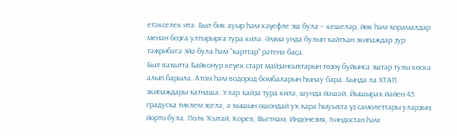етәкселек итә. Был бик ауыр һәм хәүефле эш була – кешеләр, йөк һәм ҡорамалдар менән боҙға ултырырға тура килә. Әммә унда булып ҡайтҡан экипаждар ҙур тәжрибәгә эйә була һәм “ҡарттар” рәтенә баҫа.
Был ваҡытта Байконур кеүек старт майҙансыҡтарын төҙөү буйынса эштәр тулы көскә алып барыла. Атом һәм водород бомбаларын һынау бара. Бында ла ХТАП экипаждары ҡатнаша. Улар ҡайҙа тура килә, шунда йәшәй. Йышыраҡ йәйен 45 градусҡа тиклем эҫелә, ә ҡышын ошондай уҡ ҡара һыуыҡта үҙ самолеттары уларҙың йорто була. Полк Ҡытай, Корея, Вьетнам, Индонезия, Һиндостан һәм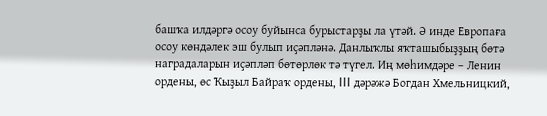башҡа илдәргә осоу буйынса бурыстарҙы ла үтәй. Ә инде Европаға осоу көндәлек эш булып иҫәпләнә. Данлыҡлы яҡташыбыҙҙың бөтә наградаларын иҫәпләп бөтөрлөк тә түгел. Иң мөһимдәре – Ленин ордены, өс Ҡыҙыл Байраҡ ордены, III дәрәжә Богдан Хмельницкий,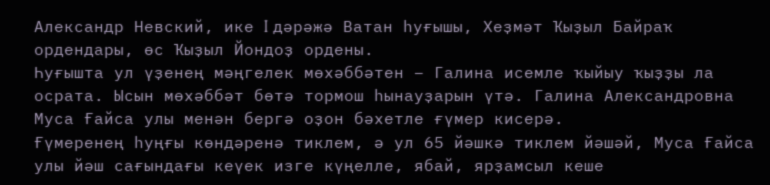Александр Невский, ике I дәрәжә Ватан һуғышы, Хеҙмәт Ҡыҙыл Байраҡ ордендары, өс Ҡыҙыл Йондоҙ ордены.
Һуғышта ул үҙенең мәңгелек мөхәббәтен – Галина исемле ҡыйыу ҡыҙҙы ла осрата. Ысын мөхәббәт бөтә тормош һынауҙарын үтә. Галина Александровна Муса Ғайса улы менән бергә оҙон бәхетле ғүмер кисерә.
Ғүмеренең һуңғы көндәренә тиклем, ә ул 65 йәшкә тиклем йәшәй, Муса Ғайса улы йәш сағындағы кеүек изге күңелле, ябай, ярҙамсыл кеше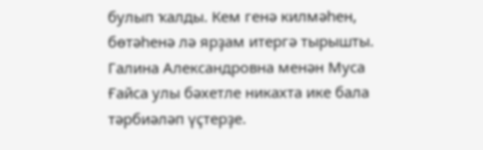булып ҡалды. Кем генә килмәһен, бөтәһенә лә ярҙам итергә тырышты.
Галина Александровна менән Муса Ғайса улы бәхетле никахта ике бала тәрбиәләп үҫтерҙе.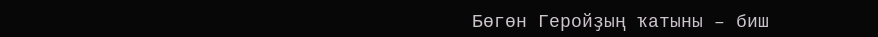Бөгөн Геройҙың ҡатыны – биш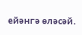ейәнгә өләсәй.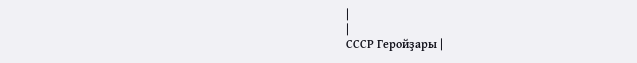|
|
СССР Геройҙары |